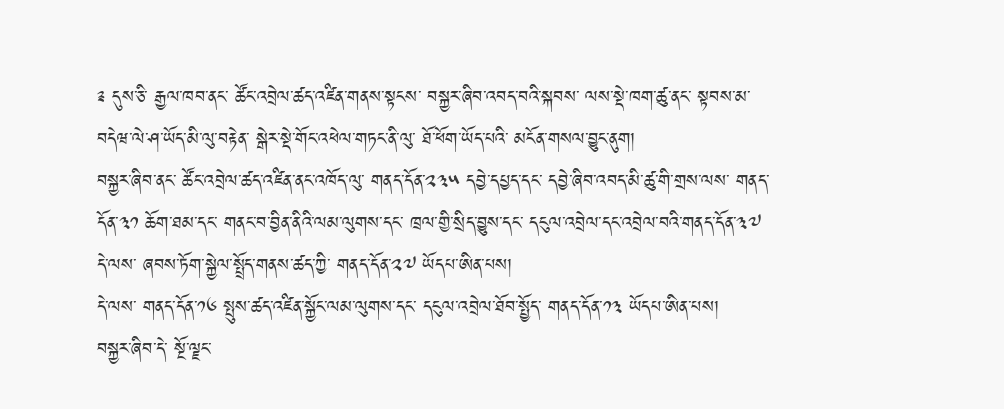༉ དུས་ཅི་ རྒྱལ་ཁབ་ནང་ ཚོང་འབྲེལ་ཚད་འཛིན་གནས་སྟངས་ བསྐྱར་ཞིབ་འབད་བའི་སྐབས་ ལས་སྡེ་ཁག་ཚུ་ནང་ སྟབས་མ་བདེཝ་ལེ་ཤ་ཡོད་མི་ལུ་བརྟེན་ སྒེར་སྡེ་གོང་འཕེལ་གཏང་ནི་ལུ་ ཐོ་ཕོག་ཡོད་པའི་ མངོན་གསལ་བྱུང་ནུག།
བསྐྱར་ཞིབ་ནང་ ཚོང་འབྲེལ་ཚད་འཛིན་ནང་འཁོད་ལུ་ གནད་དོན་༢༣༥ དབྱེ་དཔྱད་དང་ དབྱེ་ཞིབ་འབད་མི་ཚུ་གི་གྲས་ལས་ གནད་དོན་༣༡ ཆོག་ཐམ་དང་ གནང་བ་བྱིན་ནིའི་ལམ་ལུགས་དང་ ཁྲལ་གྱི་སྲིད་བྱུས་དང་ དངུལ་འབྲེལ་དང་འབྲེལ་བའི་གནད་དོན་༣༧ དེ་ལས་ ཞབས་ཏོག་སྐྱེལ་སྤྲོད་གནས་ཚད་ཀྱི་ གནད་དོན་༢༧ ཡོདཔ་ཨིན་པས།
དེ་ལས་ གནད་དོན་༡༦ སྤུས་ཚད་འཛིན་སྐྱོང་ལམ་ལུགས་དང་ དངུལ་འབྲེལ་ཐོབ་སྤྱོད་ གནད་དོན་༡༣ ཡོདཔ་ཨིན་པས།
བསྐྱར་ཞིབ་དེ་ སྔོ་ལྗང་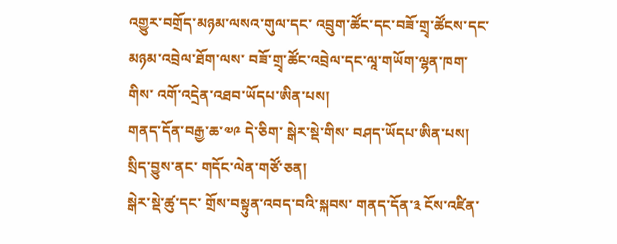འགྱུར་བགྲོད་མཉམ་ལསའ་གུལ་དང་ འབྲུག་ཚོང་དང་བཟོ་གྲྭ་ཚོངས་དང་ མཉམ་འབྲེལ་ཐོག་ལས་ བཟོ་གྲྭ་ཚོང་འབྲེལ་དང་ལཱ་གཡོག་ལྷན་ཁག་གིས་ འགོ་འདྲེན་འཐབ་ཡོདཔ་ཨིན་པས།
གནད་དོན་བརྒྱ་ཆ་༧༩ དེ་ཅིག་ སྒེར་སྡེ་གིས་ བཤད་ཡོདཔ་ཨིན་པས།
སྲིད་བྱུས་ནང་ གདོང་ལེན་གཙོ་ཅན།
སྒེར་སྡེ་ཚུ་དང་ གྲོས་བསྟུན་འབད་བའི་སྐབས་ གནད་དོན་༣ ངོས་འཛིན་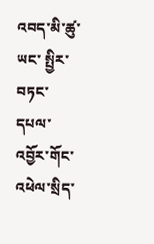འབད་མི་ཚུ་ཡང་ སྤྱིར་བཏང་ དཔལ་འབྱོར་གོང་འཕེལ་སྲིད་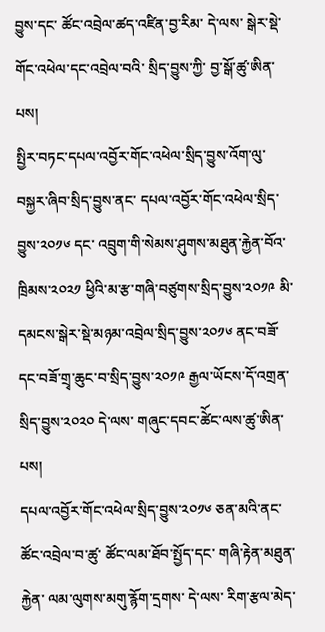བྱུས་དང་ ཚོང་འབྲེལ་ཚད་འཛིན་བྱ་རིམ་ དེ་ལས་ སྒེར་སྡེ་གོང་འཕེལ་དང་འབྲེལ་བའི་ སྲིད་བྱུས་ཀྱི་ བྱ་སྒོ་ཚུ་ཨིན་པས།
སྤྱིར་བཏང་དཔལ་འབྱོར་གོང་འཕེལ་སྲིད་བྱུས་འོག་ལུ་ བསྐྱར་ཞིབ་སྲིད་བྱུས་ནང་ དཔལ་འབྱོར་གོང་འཕེལ་སྲིད་བྱུས་༢༠༡༦ དང་ འབྲུག་གི་སེམས་ཤུགས་མཐུན་རྐྱེན་བོའ་ཁྲིམས་༢༠༢༡ ཕྱིའི་མ་རྩ་གཞི་བཙུགས་སྲིད་བྱུས་༢༠༡༩ མི་དམངས་སྒེར་སྡེ་མཉམ་འབྲེལ་སྲིད་བྱུས་༢༠༡༦ ནང་བཟོ་དང་བཟོ་གྲྭ་ཆུང་བ་སྲིད་བྱུས་༢༠༡༩ རྒྱལ་ཡོངས་དོ་འགྲན་སྲིད་བྱུས་༢༠༢༠ དེ་ལས་ གཞུང་དབང་ཚེོང་ལས་ཚུ་ཨིན་པས།
དཔལ་འབྱོར་གོང་འཕེལ་སྲིད་བྱུས་༢༠༡༦ ཅན་མའི་ནང་ ཚོང་འབྲེལ་བ་ཚུ་ ཚོང་ལམ་ཐོབ་སྤྱོད་དང་ གཞི་རྟེན་མཐུན་རྐྱེན་ ལམ་ལུགས་མགུ་རྙོག་དྲགས་ དེ་ལས་ རིག་རྩལ་མེད་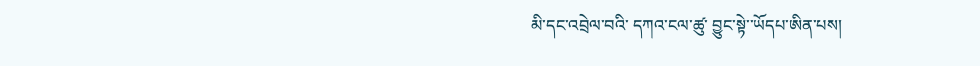མི་དང་འབྲེལ་བའི་ དཀའ་ངལ་ཚུ་ བྱུང་སྟེ་་ཡོདཔ་ཨིན་པས།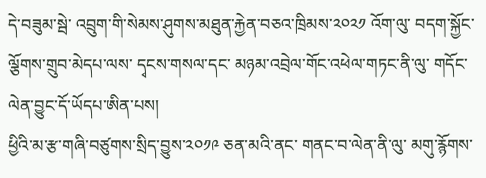དེ་བཟུམ་སྦེ་ འབྲུག་གི་སེམས་ཤུགས་མཐུན་རྐྱེན་བཅའ་ཁྲིམས་༢༠༢༡ འོག་ལུ་ བདག་སྐྱོང་ལྕོགས་གྲུབ་མེདཔ་ལས་ དྭངས་གསལ་དང་ མཉམ་འབྲེལ་གོང་འཕེལ་གཏང་ནི་ལུ་ གདོང་ལེན་བྱུང་དོ་ཡོདཔ་ཨིན་པས།
ཕྱིའི་མ་རྩ་གཞི་བཙུགས་སྲིད་བྱུས་༢༠༡༩ ཅན་མའི་ནང་ གནང་བ་ལེན་ནི་ལུ་ མགུ་རྙོགས་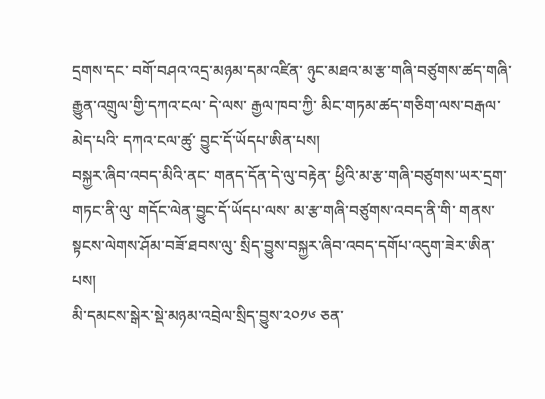དྲགས་དང་ བགོ་བཤའ་འདྲ་མཉམ་དམ་འཛིན་ ཉུང་མཐའ་མ་རྩ་གཞི་བཙུགས་ཚད་གཞི་ རྒྱུན་འགྲུལ་གྱི་དཀའ་ངལ་ དེ་ལས་ རྒྱལ་ཁབ་ཀྱི་ མིང་གཏམ་ཚད་གཅིག་ལས་བརྒལ་མེད་པའི་ དཀའ་ངལ་ཚུ་ བྱུང་དོ་ཡོདཔ་ཨིན་པས།
བསྐྱར་ཞིབ་འབད་མིའི་ནང་ གནད་དོན་དེ་ལུ་བརྟེན་ ཕྱིའི་མ་རྩ་གཞི་བཙུགས་ཡར་དྲག་གཏང་ནི་ལུ་ གདོང་ལེན་བྱུང་དོ་ཡོདཔ་ལས་ མ་རྩ་གཞི་བཙུགས་འབད་ནི་གི་ གནས་སྟངས་ལེགས་ཤོམ་བཟོ་ཐབས་ལུ་ སྲིད་བྱུས་བསྐྱར་ཞིབ་འབད་དགོཔ་འདུག་ཟེར་ཨིན་པས།
མི་དམངས་སྒེར་སྡེ་མཉམ་འབྲེལ་སྲིད་བྱུས་༢༠༡༦ ཅན་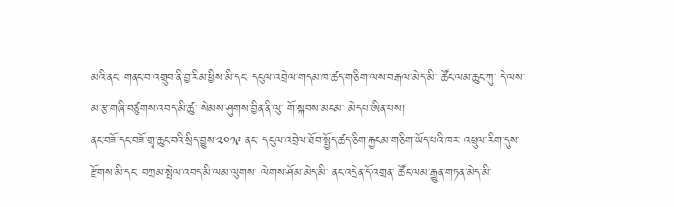མའི་ནང་ གནང་བ་འགྲུབ་ནི་བྱ་རིམ་ཕྱིས་མི་དང་ དངུལ་འབྲེལ་གདམ་ཁ་ཚད་གཅིག་ལས་བརྒལ་མེད་མི་ ཚོང་ལམ་ཆུང་ཀུ་ དེ་ལས་ མ་རྩ་གཞི་བཙུགས་འབད་མི་ཚུ་ སེམས་ཤུགས་བྱིན་ནི་ལུ་ གོ་སྐབས་མངམ་ མེདཔ་ཨིན་པས།
ནང་བཟོ་དང་བཟོ་གྲྭ་ཆུང་བའི་སྲིད་བྱུས་༢༠༡༩ ནང་ དངུལ་འབྲེལ་ཐོབ་སྤྱོད་ཚད་ཅིག་རྐྱངམ་གཅིག་ཡོད་པའི་ཁར་ འཕྲུལ་རིག་དུས་རྫོགས་མི་དང་ བཀྲམ་སྤེལ་འབད་མི་ལམ་ལུགས་ ལེགས་ཤོམ་མེད་མི་ ནང་འདྲེན་དོ་འགྲན་ ཚོང་ལམ་རྒྱུན་གཏན་མེད་མི་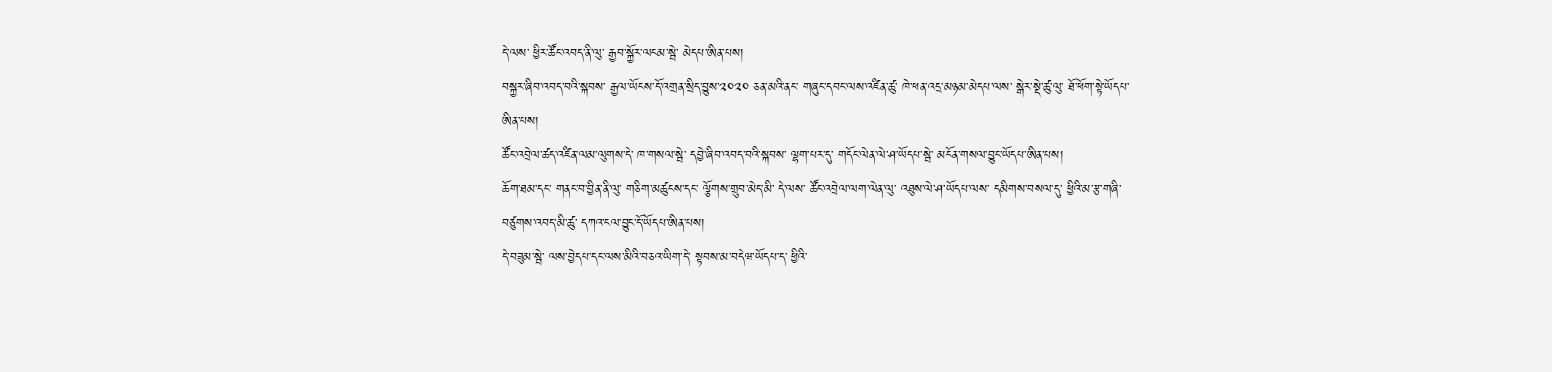དེ་ལས་ ཕྱིར་ཚོང་འབད་ནི་ལུ་ རྒྱབ་སྐྱོར་ལངམ་སྦེ་ མེདཔ་ཨིན་པས།
བསྐྱར་ཞིབ་འབད་བའི་སྐབས་ རྒྱལ་ཡོངས་དོ་འགྲན་སྲིད་བྱུས་༢༠༢༠ ཅན་མའི་ནང་ གཞུང་དབང་ལས་འཛིན་ཚུ་ ཁེ་ཕན་འདྲ་མཉམ་མེདཔ་ལས་ སྒེར་སྡེ་ཚུ་ལུ་ ཐོ་ཕོག་སྟེ་ཡོདཔ་ཨིན་པས།
ཚོང་འབྲེལ་ཚད་འཛིན་ལམ་ལུགས་དེ་ ཁ་གསལ་སྦེ་ དབྱེ་ཞིབ་འབད་བའི་སྐབས་ ལྷག་པར་དུ་ གདོང་ལེན་ལེ་ཤ་ཡོདཔ་སྦེ་ མངོན་གསལ་བྱུང་ཡོདཔ་ཨིན་པས།
ཆོག་ཐམ་དང་ གནང་བ་བྱིན་ནི་ལུ་ གཅིག་མཚུངས་དང་ ལྕོགས་གྲུབ་མེད་མི་ དེ་ལས་ ཚོང་འབྲེལ་ལག་ལེན་ལུ་ འཐུས་ལེ་ཤ་ཡོདཔ་ལས་ དམིགས་བསལ་དུ་ ཕྱིའི་མ་རྩ་གཞི་བཙུགས་འབད་མི་ཚུ་ དཀའ་ངལ་བྱུང་དོ་ཡོདཔ་ཨིན་པས།
དེ་བཟུམ་སྦེ་ ལས་བྱེདཔ་དང་ལས་མིའི་བཅའ་ཡིག་དེ་ སྟབས་མ་བདེཝ་ཡོདཔ་ད་ ཕྱིའི་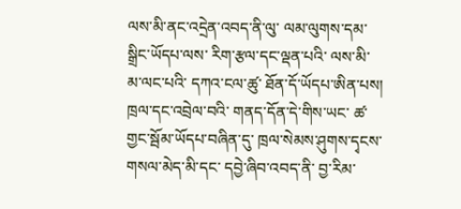ལས་མི་ནང་འདྲེན་འབད་ནི་ལུ་ ལམ་ལུགས་དམ་སྒྲིང་ཡོདཔ་ལས་ རིག་རྩལ་དང་ལྡན་པའི་ ལས་མི་མ་ལང་པའི་ དཀའ་ངལ་ཚུ་ ཐོན་དོ་ཡོདཔ་ཨིན་པས།
ཁྲལ་དང་འབྲེལ་བའི་ གནད་དོན་དེ་གིས་ཡང་ ཚ་གྱང་སྦོམ་ཡོདཔ་བཞིན་དུ་ ཁྲལ་སེམས་ཤུགས་དྭངས་གསལ་མེད་མི་དང་ དབྱེ་ཞིབ་འབད་ནི་ བྱ་རིམ་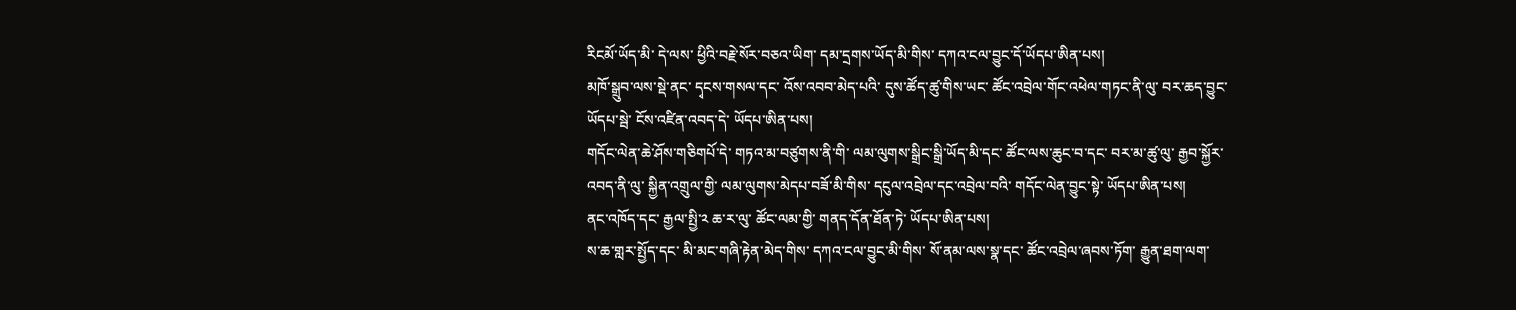རིངམོ་ཡོད་མི་ དེ་ལས་ ཕྱིའི་བརྗེ་སོར་བཅའ་ཡིག་ དམ་དྲགས་ཡོད་མི་གིས་ དཀའ་ངལ་བྱུང་དོ་ཡོདཔ་ཨིན་པས།
མཁོ་སྒྲུབ་ལས་སྡེ་ནང་ དྭངས་གསལ་དང་ འོས་འབབ་མེད་པའི་ དུས་ཚོད་ཚུ་གིས་ཡང་ ཚོང་འབྲེལ་གོང་འཕེལ་གཏང་ནི་ལུ་ བར་ཆད་བྱུང་ཡོདཔ་སྦེ་ ངོས་འཛིན་འབད་དེ་ ཡོདཔ་ཨིན་པས།
གདོང་ལེན་ཆེ་ཤོས་གཅིགཔོ་དེ་ གཏའ་མ་བཙུགས་ནི་གི་ ལམ་ལུགས་སྒྲིང་སྒྲི་ཡོད་མི་དང་ ཚོང་ལས་ཆུང་བ་དང་ བར་མ་ཚུ་ལུ་ རྒྱབ་སྐྱོར་འབད་ནི་ལུ་ སྐྱིན་འགྲུལ་གྱི་ ལམ་ལུགས་མེདཔ་བཟོ་མི་གིས་ དངུལ་འབྲེལ་དང་འབྲེལ་བའི་ གདོང་ལེན་བྱུང་སྟེ་ ཡོདཔ་ཨིན་པས།
ནང་འཁོད་དང་ རྒྱལ་སྤྱི་༢ ཆ་ར་ལུ་ ཚོང་ལམ་གྱི་ གནད་དོན་ཐོན་ཏེ་ ཡོདཔ་ཨིན་པས།
ས་ཆ་གླར་སྤྱོད་དང་ མི་མང་གཞི་རྟེན་མེད་གིས་ དཀའ་ངལ་བྱུང་མི་གིས་ སོ་ནམ་ལས་སྣ་དང་ ཚོང་འབྲེལ་ཞབས་ཏོག་ རྒྱུན་ཐག་ལག་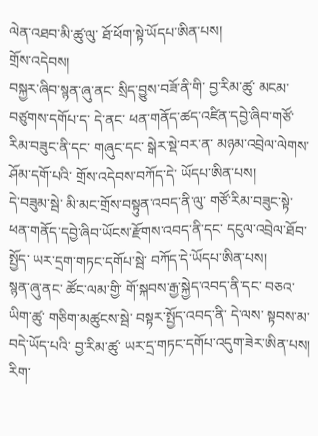ལེན་འཐབ་མི་ཚུ་ལུ་ ཐོ་ཕོག་སྟེ་ཡོདཔ་ཨིན་པས།
གྲོས་འདེབས།
བསྐྱར་ཞིབ་སྙན་ཞུ་ནང་ སྲིད་བྱུས་བཟོ་ནི་གི་ བྱ་རིམ་ཚུ་ མངམ་བཙུགས་དགོཔ་ད་ དེ་ནང་ ཕན་གནོད་ཚད་འཛིན་དབྱེ་ཞིབ་གཙོ་རིམ་བཟུང་ནི་དང་ གཞུང་དང་ སྒེར་སྡེ་བར་ན་ མཉམ་འབྲེལ་ལེགས་ཤོམ་དགོ་པའི་ གྲོས་འདེབས་བཀོད་དེ་ ཡོདཔ་ཨིན་པས།
དེ་བཟུམ་སྦེ་ མི་མང་གྲོས་བསྟུན་འབད་ནི་ལུ་ གཙོ་རིམ་བཟུང་སྟེ་ ཕན་གནོད་དབྱེ་ཞིབ་ཡོངས་རྫོགས་འབད་ནི་དང་ དངུལ་འབྲེལ་ཐོབ་སྤྱོད་ ཡར་དྲག་གཏང་དགོཔ་སྦེ་ བཀོད་དེ་ཡོདཔ་ཨིན་པས།
སྙན་ཞུ་ནང་ ཚོང་ལམ་གྱི་ གོ་སྐབས་རྒྱ་སྐྱེད་འབད་ནི་དང་ བཅའ་ཡིག་ཚུ་ གཅིག་མཚུངས་སྦེ་ བསྟར་སྤྱོད་འབད་ནི་ དེ་ལས་ སྟབས་མ་བདེ་ཡོད་པའི་ བྱ་རིམ་ཚུ་ ཡར་དྲ་གཏང་དགོཔ་འདུག་ཟེར་ཨིན་པས།
རིག་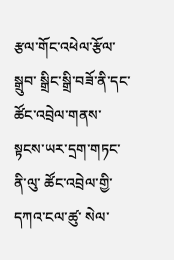རྩལ་གོང་འཕེལ་རྩོལ་སྒྲུབ་ སྒྲིང་སྒྲི་བཟོ་ནི་དང་ ཚོང་འབྲེལ་གནས་སྟངས་ཡར་དྲག་གཏང་ནི་ལུ་ ཚོང་འབྲེལ་གྱི་དཀའ་ངལ་ཚུ་ སེལ་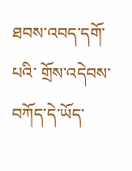ཐབས་འབད་དགོ་པའི་ གྲོས་འདེབས་བཀོད་དེ་ཡོད་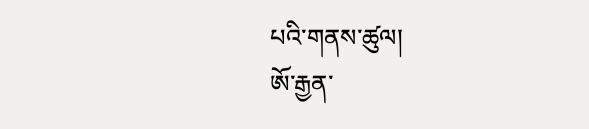པའི་གནས་ཚུལ།
ཨོ་རྒྱན་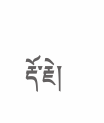རྡོ་རྗེ།